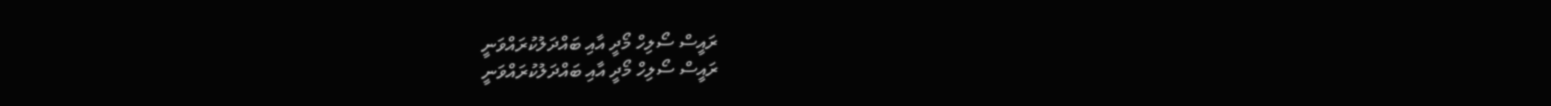ރައީސް ސޯލިހް މޯދީ އާއި ބައްދަލުކުރައްވަނީ
ރައީސް ސޯލިހް މޯދީ އާއި ބައްދަލުކުރައްވަނީ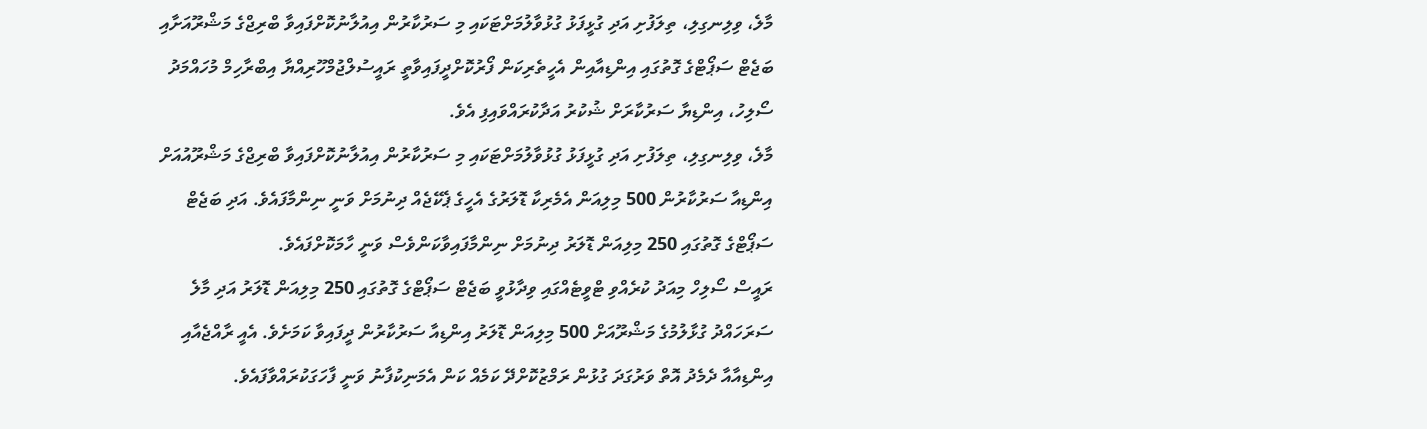މާލެ، ވިލިނގިލި، ތިލަފުށި އަދި ގުޅީފަޅު ގުޅުވާލުމަށްޓަކައި މި ސަރުކާރުން އިއުލާނުކޮށްފައިވާ ބްރިޖްގެ މަޝްރޫއަށާއި ބަޖެޓް ސަޕޯޓްގެ ގޮތުގައި އިންޑިއާއިން އެހީތެރިކަން ފޯރުކޮށްދީފައިވާތީ ރައީސުލްޖުމްހޫރިއްޔާ އިބްރާހިމް މުހައްމަދު ސޯލިހު، އިންޑިޔާ ސަރުކާރަށް ޝުކުރު އަދާކުރައްވައިފި އެވެ.
މާލެ، ވިލިނގިލި، ތިލަފުށި އަދި ގުޅީފަޅު ގުޅުވާލުމަށްޓަކައި މި ސަރުކާރުން އިއުލާނުކޮށްފައިވާ ބްރިޖްގެ މަޝްރޫއުއަށް އިންޑިއާ ސަރުކާރުން 500 މިލިއަން އެމެރިކާ ޑޮލަރުގެ އެހީގެ ޕެކޭޖެއް ދިނުމަށް ވަނީ ނިންމާފައެވެ. އަދި ބަޖެޓް ސަޕޯޓްގެ ގޮތުގައި 250 މިލިއަން ޑޮލަރު ދިނުމަށް ނިންމާފައިވާކަންވެސް ވަނީ ހާމަކޮށްފައެވެ.
ރައީސް ސޯލިހް މިއަދު ކުރެއްވި ޓްވީޓެއްގައި ވިދާޅުވީ ބަޖެޓް ސަޕޯޓްގެ ގޮތުގައި 250 މިލިއަން ޑޮލަރު އަދި މާލެ ސަރަހައްދު ގުޅާލުމުގެ މަޝްރޫއަށް 500 މިލިއަން ޑޮލަރު އިންޑިއާ ސަރުކާރުން ދީފައިވާ ކަމަށެވެ. އެއީ ރާއްޖެއާއި އިންޑިއާއާ ދެމެދު އޮތް ވަރުގަދަ ގުޅުން ރަމްޒުކޮށްދޭ ކަމެއް ކަން އެމަނިކުފާނު ވަނީ ފާހަގަކުރައްވާފައެވެ.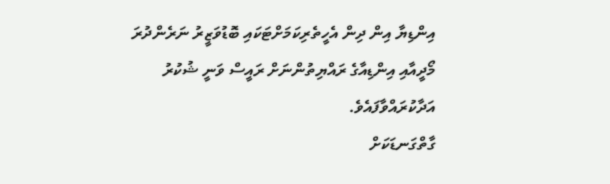އިންޑިޔާ އިން ދިން އެހީތެރިކަމަށްޓަކައި ބޮޑުވަޒީރު ނަރެންދުރަ މޯދީއާއި އިންޑިއާގެ ރައްޔިތުންނަށް ރައީސް ވަނީ ޝުކުރު އަދާކުރައްވާފައެވެ.
ގާތްގަނޑަކަށް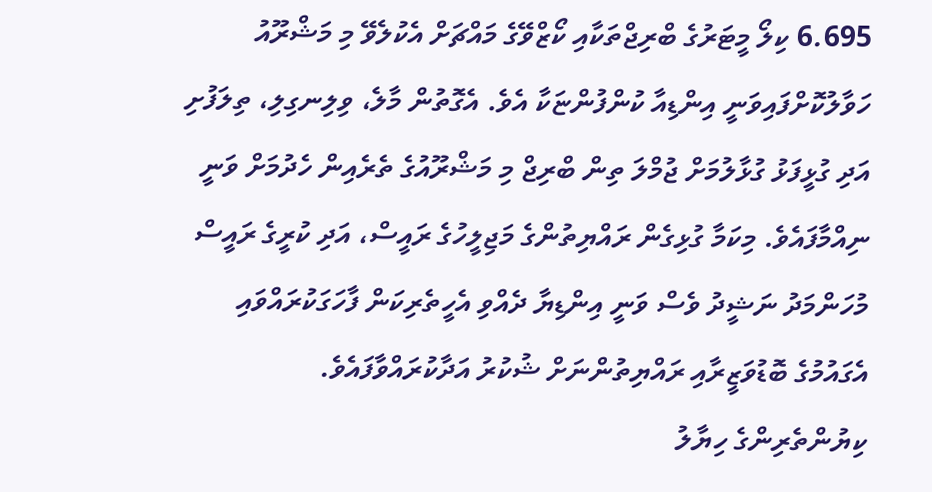6.695 ކިލޯ މީޓަރުގެ ބްރިޖްތަކާއި ކޯޒްވޭގެ މައްޗަށް އެކުލެވޭ މި މަޝްރޫއު ހަވާލުކޮށްފައިވަނީ އިންޑިއާ ކުންފުންޏަކާ އެވެ. އެގޮތުން މާލެ، ވިލިނގިލި، ތިލަފުށި އަދި ގުޅީފަޅު ގުޅާލުމަށް ޖުމްލަ ތިން ބްރިޖް މި މަޝްރޫއުގެ ތެރެއިން ހެދުމަށް ވަނީ ނިއްމާފައެވެ. މިކަމާ ގުޅިގެން ރައްޔިތުންގެ މަޖިލީހުގެ ރައީސް، އަދި ކުރީގެ ރައީސް މުހަންމަދު ނަޝީދު ވެސް ވަނީ އިންޑިޔާ ދެއްވި އެހީތެރިކަން ފާހަގަކުރައްވައި އެގައުމުގެ ބޮޑުވަޒީރާއި ރައްޔިތުންނަށް ޝުކުރު އަދާކުރައްވާފައެވެ.
ކިޔުންތެރިންގެ ހިޔާލު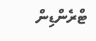ޓްރެންޑިން